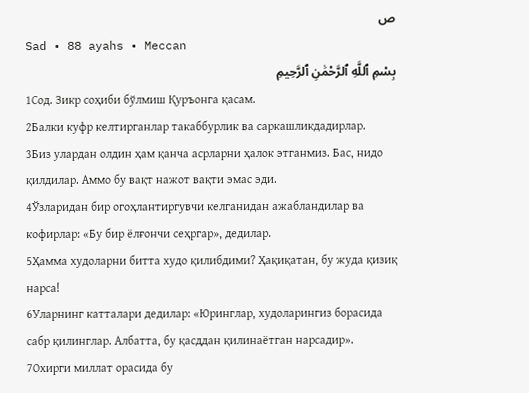ص
Sad • 88 ayahs • Meccan
بِسْمِ ٱللَّهِ ٱلرَّحْمَٰنِ ٱلرَّحِيمِ
1Сод. Зикр соҳиби бўлмиш Қуръонга қасам.
2Балки куфр келтирганлар такаббурлик ва саркашликдадирлар.
3Биз улардан олдин ҳам қанча асрларни ҳалок этганмиз. Бас, нидо қилдилар. Аммо бу вақт нажот вақти эмас эди.
4Ўзларидан бир огоҳлантиргувчи келганидан ажабландилар ва кофирлар: «Бу бир ёлғончи сеҳргар», дедилар.
5Ҳамма худоларни битта худо қилибдими? Ҳақиқатан, бу жуда қизиқ нарса!
6Уларнинг катталари дедилар: «Юринглар, худоларингиз борасида сабр қилинглар. Албатта, бу қасддан қилинаётган нарсадир».
7Охирги миллат орасида бу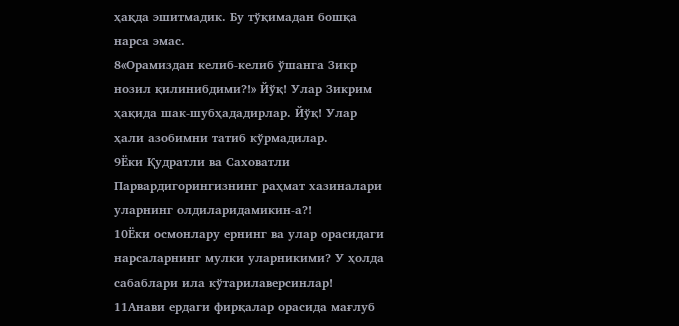ҳақда эшитмадик. Бу тўқимадан бошқа нарса эмас.
8«Орамиздан келиб-келиб ўшанга Зикр нозил қилинибдими?!» Йўқ! Улар Зикрим ҳақида шак-шубҳададирлар. Йўқ! Улар ҳали азобимни татиб кўрмадилар.
9Ёки Қудратли ва Саховатли Парвардигорингизнинг раҳмат хазиналари уларнинг олдиларидамикин-а?!
10Ёки осмонлару ернинг ва улар орасидаги нарсаларнинг мулки уларникими? У ҳолда сабаблари ила кўтарилаверсинлар!
11Анави ердаги фирқалар орасида мағлуб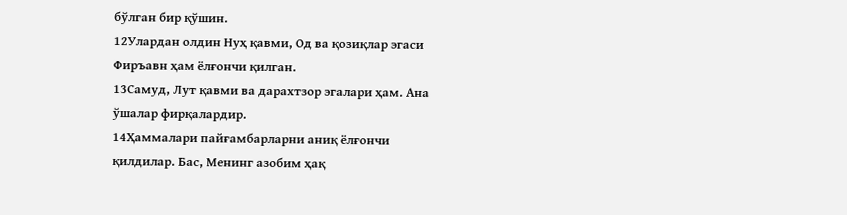бўлган бир қўшин.
12Улардан олдин Нуҳ қавми, Од ва қозиқлар эгаси Фиръавн ҳам ёлғончи қилган.
13Самуд, Лут қавми ва дарахтзор эгалари ҳам. Ана ўшалар фирқалардир.
14Ҳаммалари пайғамбарларни аниқ ёлғончи қилдилар. Бас, Менинг азобим ҳақ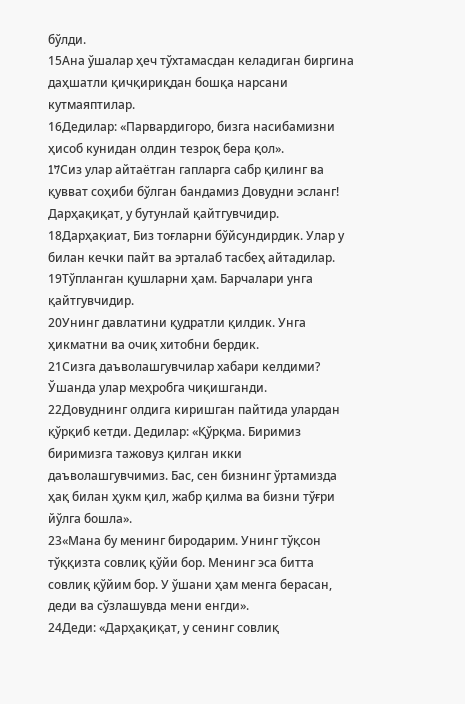бўлди.
15Ана ўшалар ҳеч тўхтамасдан келадиган биргина даҳшатли қичқириқдан бошқа нарсани кутмаяптилар.
16Дедилар: «Парвардигоро, бизга насибамизни ҳисоб кунидан олдин тезроқ бера қол».
17Cиз улар айтаётган гапларга сабр қилинг ва қувват соҳиби бўлган бандамиз Довудни эсланг! Дарҳақиқат, у бутунлай қайтгувчидир.
18Дарҳақиат, Биз тоғларни бўйсундирдик. Улар у билан кечки пайт ва эрталаб тасбеҳ айтадилар.
19Тўпланган қушларни ҳам. Барчалари унга қайтгувчидир.
20Унинг давлатини қудратли қилдик. Унга ҳикматни ва очиқ хитобни бердик.
21Сизга даъволашгувчилар хабари келдими? Ўшанда улар меҳробга чиқишганди.
22Довуднинг олдига киришган пайтида улардан қўрқиб кетди. Дедилар: «Қўрқма. Биримиз биримизга тажовуз қилган икки даъволашгувчимиз. Бас, сен бизнинг ўртамизда ҳақ билан ҳукм қил, жабр қилма ва бизни тўғри йўлга бошла».
23«Мана бу менинг биродарим. Унинг тўқсон тўққизта совлиқ қўйи бор. Менинг эса битта совлиқ қўйим бор. У ўшани ҳам менга берасан, деди ва сўзлашувда мени енгди».
24Деди: «Дарҳақиқат, у сенинг совлиқ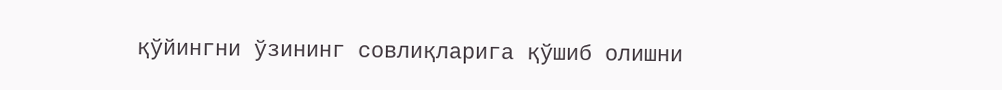қўйингни ўзининг совлиқларига қўшиб олишни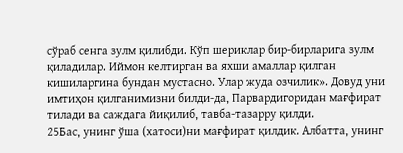сўраб сенга зулм қилибди. Кўп шериклар бир-бирларига зулм қиладилар. Иймон келтирган ва яхши амаллар қилган кишиларгина бундан мустасно. Улар жуда озчилик». Довуд уни имтиҳон қилганимизни билди-да, Парвардигоридан мағфират тилади ва саждага йиқилиб, тавба-тазарру қилди.
25Бас, унинг ўша (хатоси)ни мағфират қилдик. Албатта, унинг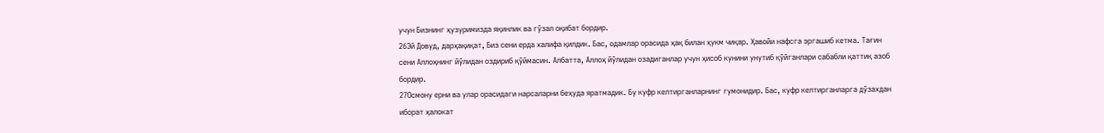учун Бизнинг ҳузуримизда яқинлик ва гўзал оқибат бордир.
26Эй Довуд, дарҳақиқат, Биз сени ерда халифа қилдик. Бас, одамлар орасида ҳақ билан ҳукм чиқар. Ҳавойи нафсга эргашиб кетма. Тағин сени Аллоҳнинг йўлидан оздириб қўймасин. Албатта, Аллоҳ йўлидан озадиганлар учун ҳисоб кунини унутиб қўйганлари сабабли қаттиқ азоб бордир.
27Осмону ерни ва улар орасидаги нарсаларни беҳуда яратмадик. Бу куфр келтирганларнинг гумонидир. Бас, куфр келтирганларга дўзахдан иборат ҳалокат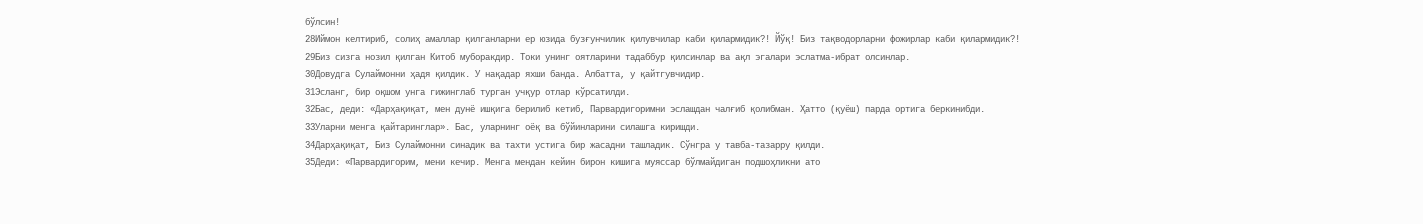бўлсин!
28Иймон келтириб, солиҳ амаллар қилганларни ер юзида бузғунчилик қилувчилар каби қилармидик?! Йўқ! Биз тақводорларни фожирлар каби қилармидик?!
29Биз сизга нозил қилган Китоб муборакдир. Токи унинг оятларини тадаббур қилсинлар ва ақл эгалари эслатма-ибрат олсинлар.
30Довудга Сулаймонни ҳадя қилдик. У нақадар яхши банда. Албатта, у қайтгувчидир.
31Эсланг, бир оқшом унга гижинглаб турган учқур отлар кўрсатилди.
32Бас, деди: «Дарҳақиқат, мен дунё ишқига берилиб кетиб, Парвардигоримни эслашдан чалғиб қолибман. Ҳатто (қуёш) парда ортига беркинибди.
33Уларни менга қайтаринглар». Бас, уларнинг оёқ ва бўйинларини силашга киришди.
34Дарҳақиқат, Биз Сулаймонни синадик ва тахти устига бир жасадни ташладик. Сўнгра у тавба-тазарру қилди.
35Деди: «Парвардигорим, мени кечир. Менга мендан кейин бирон кишига муяссар бўлмайдиган подшоҳликни ато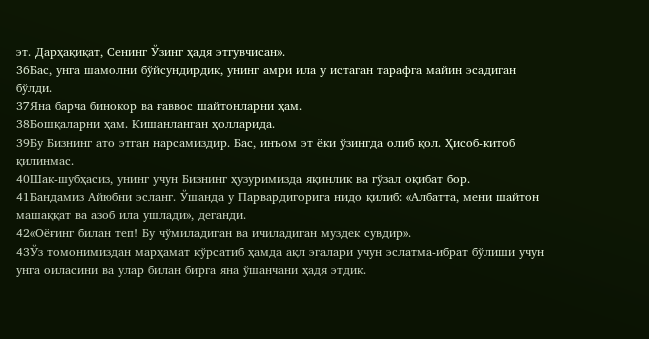эт. Дарҳақиқат, Сенинг Ўзинг ҳадя этгувчисан».
36Бас, унга шамолни бўйсундирдик, унинг амри ила у истаган тарафга майин эсадиган бўлди.
37Яна барча бинокор ва ғаввос шайтонларни ҳам.
38Бошқаларни ҳам. Кишанланган ҳолларида.
39Бу Бизнинг ато этган нарсамиздир. Бас, инъом эт ёки ўзингда олиб қол. Ҳисоб-китоб қилинмас.
40Шак-шубҳасиз, унинг учун Бизнинг ҳузуримизда яқинлик ва гўзал оқибат бор.
41Бандамиз Айюбни эсланг. Ўшанда у Парвардигорига нидо қилиб: «Албатта, мени шайтон машаққат ва азоб ила ушлади», деганди.
42«Оёғинг билан теп! Бу чўмиладиган ва ичиладиган муздек сувдир».
43Ўз томонимиздан марҳамат кўрсатиб ҳамда ақл эгалари учун эслатма-ибрат бўлиши учун унга оиласини ва улар билан бирга яна ўшанчани ҳадя этдик.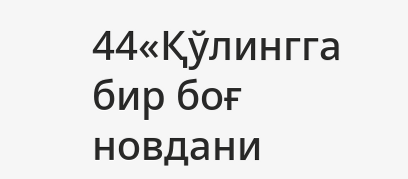44«Қўлингга бир боғ новдани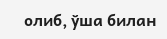олиб, ўша билан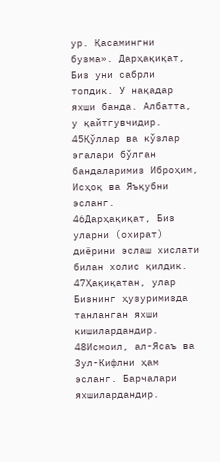ур. Қасамингни бузма». Дарҳақиқат, Биз уни сабрли топдик. У нақадар яхши банда. Албатта, у қайтгувчидир.
45Қўллар ва кўзлар эгалари бўлган бандаларимиз Иброҳим, Исҳоқ ва Яъқубни эсланг.
46Дарҳақиқат, Биз уларни (охират) диёрини эслаш хислати билан холис қилдик.
47Ҳақиқатан, улар Бизнинг ҳузуримизда танланган яхши кишилардандир.
48Исмоил, ал-Ясаъ ва Зул-Кифлни ҳам эсланг. Барчалари яхшилардандир.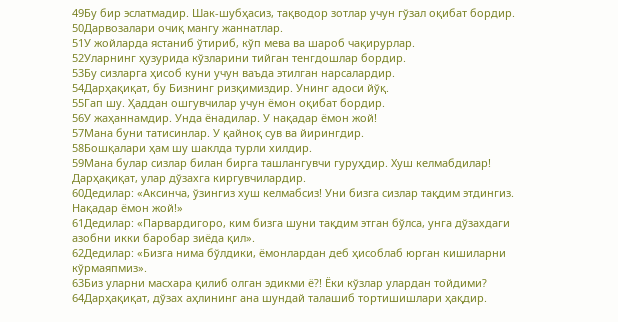49Бу бир эслатмадир. Шак-шубҳасиз, тақводор зотлар учун гўзал оқибат бордир.
50Дарвозалари очиқ мангу жаннатлар.
51У жойларда ястаниб ўтириб, кўп мева ва шароб чақирурлар.
52Уларнинг ҳузурида кўзларини тийган тенгдошлар бордир.
53Бу сизларга ҳисоб куни учун ваъда этилган нарсалардир.
54Дарҳақиқат, бу Бизнинг ризқимиздир. Унинг адоси йўқ.
55Гап шу. Ҳаддан ошгувчилар учун ёмон оқибат бордир.
56У жаҳаннамдир. Унда ёнадилар. У нақадар ёмон жой!
57Мана буни татисинлар. У қайноқ сув ва йирингдир.
58Бошқалари ҳам шу шаклда турли хилдир.
59Мана булар сизлар билан бирга ташлангувчи гуруҳдир. Хуш келмабдилар! Дарҳақиқат, улар дўзахга киргувчилардир.
60Дедилар: «Аксинча, ўзингиз хуш келмабсиз! Уни бизга сизлар тақдим этдингиз. Нақадар ёмон жой!»
61Дедилар: «Парвардигоро, ким бизга шуни тақдим этган бўлса, унга дўзахдаги азобни икки баробар зиёда қил».
62Дедилар: «Бизга нима бўлдики, ёмонлардан деб ҳисоблаб юрган кишиларни кўрмаяпмиз».
63Биз уларни масхара қилиб олган эдикми ё?! Ёки кўзлар улардан тойдими?
64Дарҳақиқат, дўзах аҳлининг ана шундай талашиб тортишишлари ҳақдир.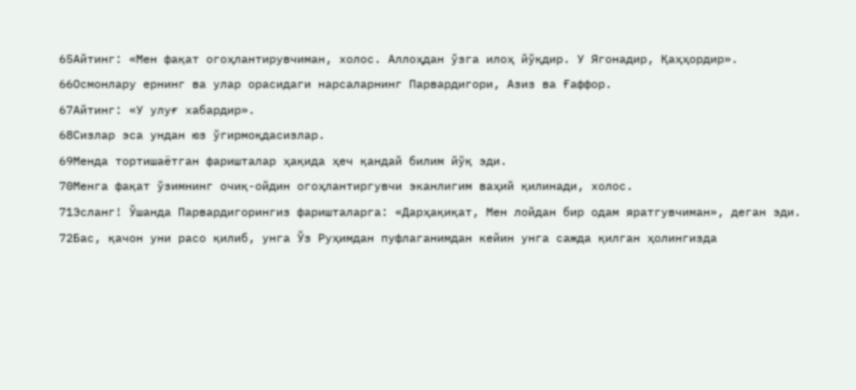65Айтинг: «Мен фақат огоҳлантирувчиман, холос. Аллоҳдан ўзга илоҳ йўқдир. У Ягонадир, Қаҳҳордир».
66Осмонлару ернинг ва улар орасидаги нарсаларнинг Парвардигори, Азиз ва Ғаффор.
67Айтинг: «У улуғ хабардир».
68Сизлар эса ундан юз ўгирмоқдасизлар.
69Менда тортишаётган фаришталар ҳақида ҳеч қандай билим йўқ эди.
70Менга фақат ўзимнинг очиқ-ойдин огоҳлантиргувчи эканлигим ваҳий қилинади, холос.
71Эсланг! Ўшанда Парвардигорингиз фаришталарга: «Дарҳақиқат, Мен лойдан бир одам яратгувчиман», деган эди.
72Бас, қачон уни расо қилиб, унга Ўз Руҳимдан пуфлаганимдан кейин унга сажда қилган ҳолингизда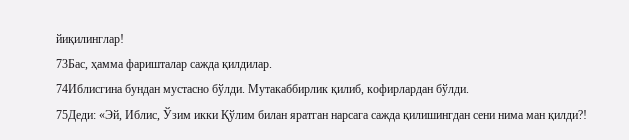йиқилинглар!
73Бас, ҳамма фаришталар сажда қилдилар.
74Иблисгина бундан мустасно бўлди. Мутакаббирлик қилиб, кофирлардан бўлди.
75Деди: «Эй, Иблис, Ўзим икки Қўлим билан яратган нарсага сажда қилишингдан сени нима ман қилди?!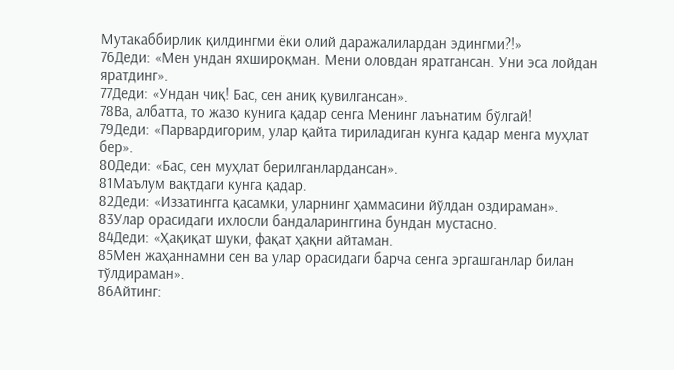Мутакаббирлик қилдингми ёки олий даражалилардан эдингми?!»
76Деди: «Мен ундан яхшироқман. Мени оловдан яратгансан. Уни эса лойдан яратдинг».
77Деди: «Ундан чиқ! Бас, сен аниқ қувилгансан».
78Ва, албатта, то жазо кунига қадар сенга Менинг лаънатим бўлгай!
79Деди: «Парвардигорим, улар қайта тириладиган кунга қадар менга муҳлат бер».
80Деди: «Бас, сен муҳлат берилганлардансан».
81Маълум вақтдаги кунга қадар.
82Деди: «Иззатингга қасамки, уларнинг ҳаммасини йўлдан оздираман».
83Улар орасидаги ихлосли бандаларинггина бундан мустасно.
84Деди: «Ҳақиқат шуки, фақат ҳақни айтаман.
85Мен жаҳаннамни сен ва улар орасидаги барча сенга эргашганлар билан тўлдираман».
86Айтинг: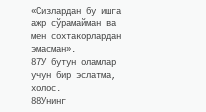«Сизлардан бу ишга ажр сўрамайман ва мен сохтакорлардан эмасман».
87У бутун оламлар учун бир эслатма, холос.
88Унинг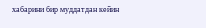хабарини бир муддатдан кейин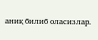аниқ билиб оласизлар.